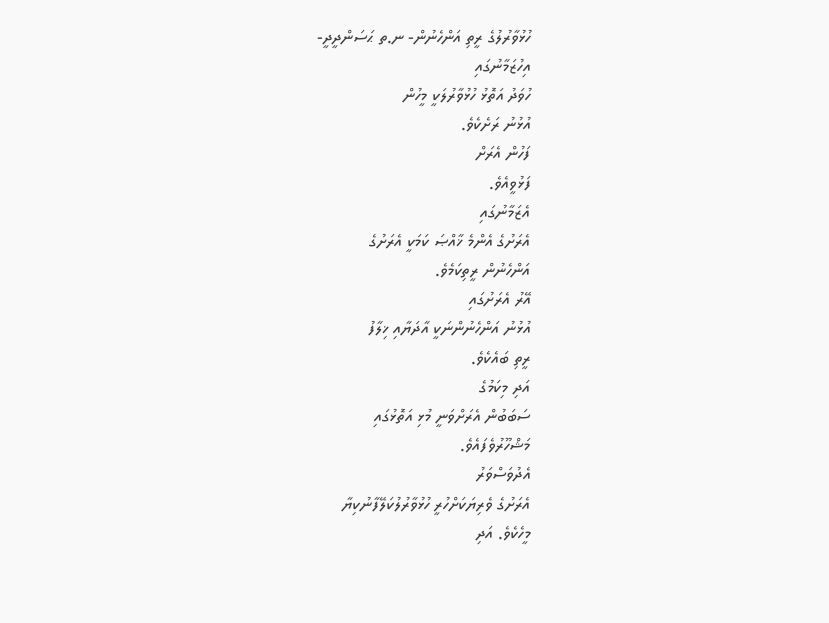ހުޅުވާރުލުގެ ރީތި އަންހެނުން- ނ.ތ ޙަސަންދީދީ-
އިހުޒަމާނުގައި
ހުވަދު އަތޮޅު ހުޅުވާރުލަކީ މީހުން
އުޅުނު ރަށެކެވެ.
ފަހުން އެރަށް
ފަޅުވީއެވެ.
އެޒަމާނުގައި
އެރަށުގެ އެންމެ ޚާއްޞަ ކަމަކީ އެރަށުގެ
އަންހެނުން ރީތިކަމެވެ.
އޭރު އެރަށުގައި
އުޅުނު އަންހެނުންނަކީ އާދަޔާއި ޚިލާފު
ރީތި ބައެކެވެ.
އަދި މިކަމުގެ
ސަބަބުން އެރަށްވަނީ މުޅި އަތޮޅުގައި
މަޝްހޫރުވެފައެވެ.
އެދުވަސްވަރު
އެރަށުގެ ވެރިޔަކަށްހުރީ ހުޅުވާރުލުކަލޭފާނުކިޔާ
މީހެކެވެ. އަދި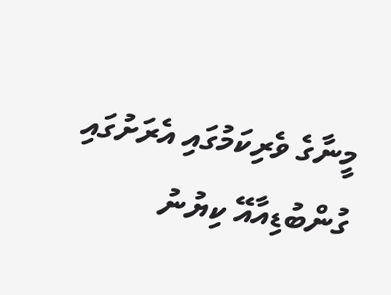މީނާގެ ވެރިކަމުގައި އެރަށުގައި
ގުންބުޑިއާއޭ ކިޔުނު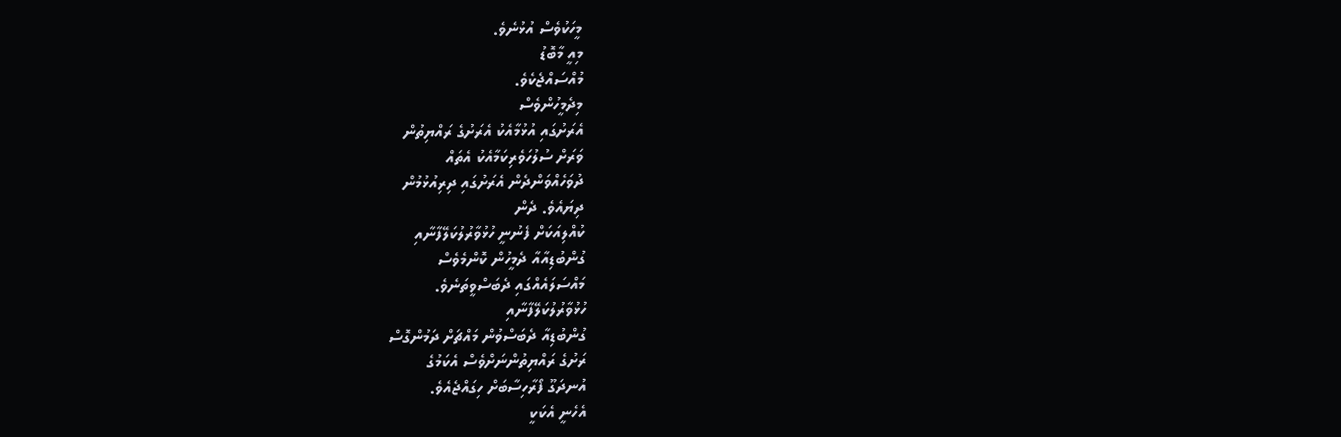މީހަކުވެސް އުޅުނެވެ.
މިއީ މާބޮޑު
މުއްސައްޖެކެވެ.
މިދެމީހުންވެސް
އެރަށުގައި އުޅުމާއެކު އެރަށުގެ ރައްޔިތުން
ވަރަށް ސުލުހަވެރިކަމާއެކު އެތައް
ދުވަހެއްވަންދެން އެރަށުގައި ދިރިއުޅުމުން
ދިޔައެވެ. ދެން
ކުއްލިއަކަށް ފެނުނީ ހުޅުވާރުލުކަލޭފާނާއި
ގުންބުޑިއާއާ ދެމީހުން ކޮންމެވެސް
މައްސަލައެއްގައި ދެބަސްވީތަނެވެ.
ހުޅުވާރުލުކަލޭފާނާއި
ގުންބުޑިއާ ދެބަސްވުން މައްޗަށް ދަމުންގޮސް
ރަށުގެ ރައްޔިތުންނަށްވެސް އެކަމުގެ
އުނދަގޫ ފޯރާހިސާބަށް ހިގައްޖެއެވެ.
އެހެނީ އެކަކީ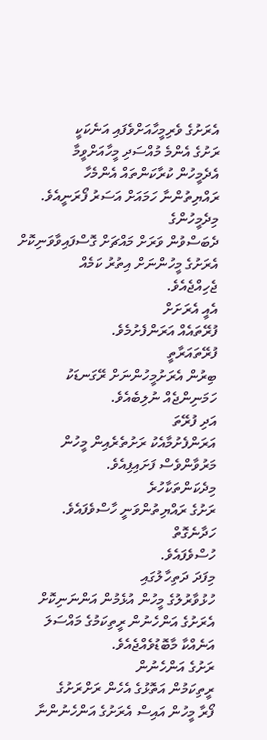އެރަށުގެ ވެރިމީހާއަށްވެފައި އަނެކަކީ
ރަށުގެ އެންމެ މުއްސަދި މީހާއަށްވީމާ
އެދެމީހުން ކުރާކަންތައް އެންމެހާ
ރައްޔިތުންނާ ހަމައަށް އަސަރު ފޯރަނީއެވެ.
މިދެމީހުންގެ
ދެބަސްވުން ވަރަށް މައްޗަށް ގޮސްފައިވާވަނިކޮށް
އެރަށުގެ މީހުންނަށް އިތުރު ކަމެއް
ޖެހިއްޖެއެވެ.
އެއީ އެރަށަށް
ފުރޭތައެއް އަރަންފެށުމެވެ.
ފުރޭތައަރާތީ
ބިރުން އެރަށުމީހުންނަށް ރޭގަނޑަކު
ހަމަނިންޖެއް ނުލިބެއެވެ.
އަދި ފުރޭތަ
އަރަންފެށުމާއެކު ރަށުތެރެއިން މީހުން
މަރުވާންވެސް ފަށައިފިއެވެ.
މިދެކަންތަކާހުރެ
ރަށުގެ ރައްޔިތުންވަނީ ހާސްވެފައެވެ.
ހަދާނެގޮތް
ހުސްވެފައެވެ.
މިފަދަ ދަތިހާލުގައި
ހުޅުވާރުލުގެ މީހުން އުޅެމުން އަންނަނިކޮށް
އެރަށުގެ އަންހެނުން ރީތިކަމުގެ މައްސަލަ
އަނެއްކާ މާބޮޑުވެއްޖެއެވެ.
ރަށުގެ އަންހެނުން
ރީތިކަމުން އަތޮޅުގެ އެހެން ރަށްރަށުގެ
ފޯރާ މީހުން އައިސް އެރަށުގެ އަންހެނުންނާ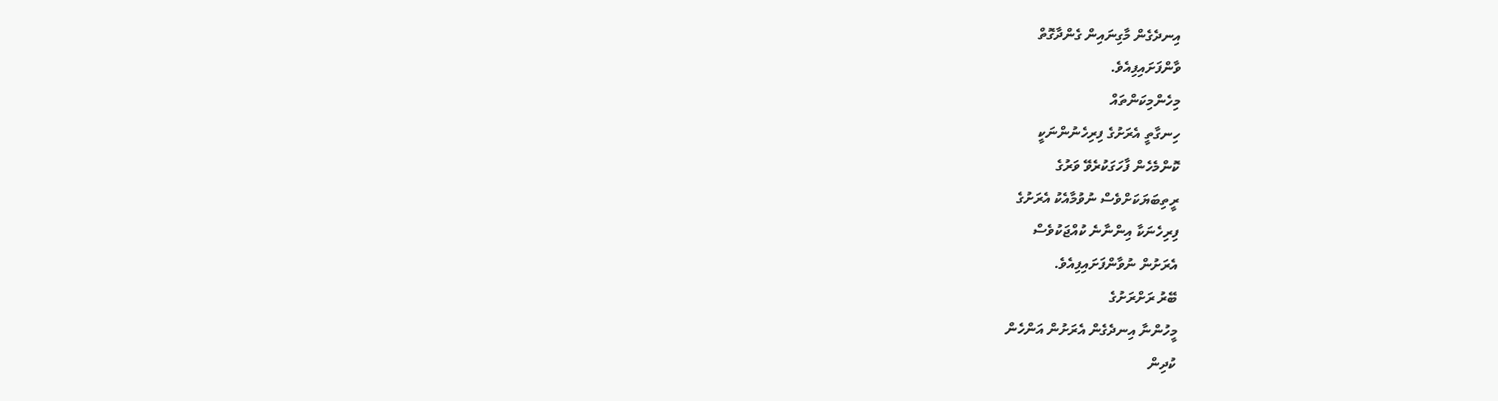އިނދެގެން މާގިނައިން ގެންދާގޮތް
ވާންފަށައިފިއެވެ.
މިހެންމިކަންތައް
ހިނގާތީ އެރަށުގެ ފިރިހެނުންނަކީ
ކޮންމެހެން ފާހަގަކުރެވޭ ވަރުގެ
ރީތިބަޔަކަށްވެސް ނުވުމާއެކު އެރަށުގެ
ފިރިހެނަކާ އިންނާނެ ކުއްޖަކުވެސް
އެރަށުން ނުވާންފަށައިފިއެވެ.
ބޭރު ރަށްރަށުގެ
މީހުންނާ އިނދެގެން އެރަށުން އަންހެން
ކުދިން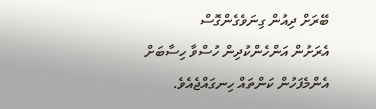ބޭރަށް ދިއުން ގިނަވެގެންގޮސް
އެރަށުން އަންހެންކުދިން ހުސްވާ ހިސާބަށް
އެންމެފަހުން ކަންތައް ހިނގައްޖެއެވެ.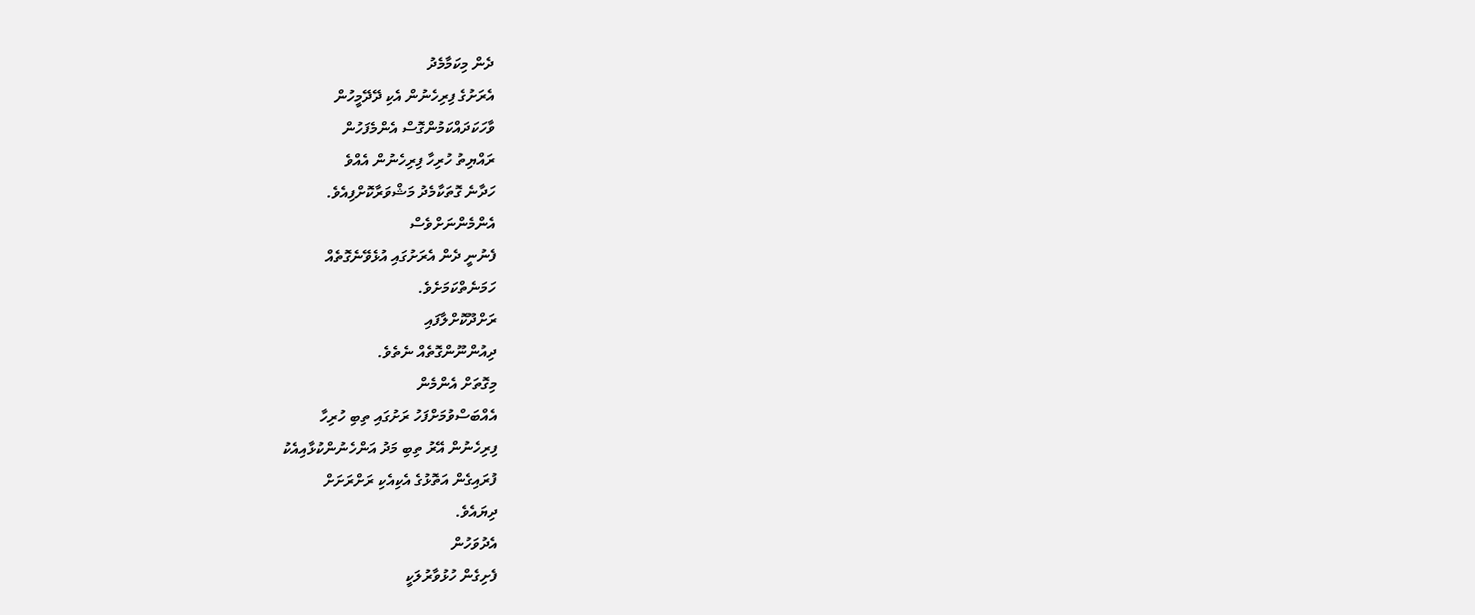ދެން މިކަމާމެދު
އެރަށުގެ ފިރިހެނުން އެކި ދޭދޭމީހުން
ވާހަކަދައްކަމުންގޮސް އެންމެފަހުން
ރައްޔިތު ހުރިހާ ފިރިހެނުން އެއްވެ
ހަދާނެ ގޮތަކާމެދު މަޝްވަރާކޮށްފިއެވެ.
އެންމެންނަށްވެސް
ފެނުނީ ދެން އެރަށުގައި އުޅެވޭނެގޮތެއް
ހަމަނެތްކަމަށެވެ.
ރަށްދޫކޮށްލާފައި
ދިއުންނޫންގޮތެއް ނެތެވެ.
މިގޮތަށް އެންމެން
އެއްބަސްވުމަށްފަހު ރަށުގައި ތިބި ހުރިހާ
ފިރިހެނުން އޭރު ތިބި މަދު އަންހެނުންކުޅާއިއެކު
ފުރައިގެން އަތޮޅުގެ އެކިއެކި ރަށްރަށަށް
ދިޔައެވެ.
އެދުވަހުން
ފެށިގެން ހުޅުވާރުލަކީ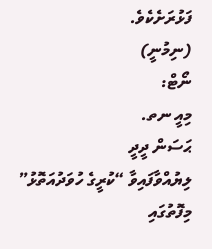ފަޅުރަށެކެވެ.
(ނިމުނީ)
ނޯޓް:
މިއީ ނތ.
ޙަސަން ދީދީ
ލިޔުއްވާފައިވާ “ކުރީގެ ހުވަދުއަތޮޅު”
މިފޮތުގައި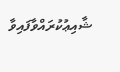ޝާއިޢުކުރައްވާފައިވާ